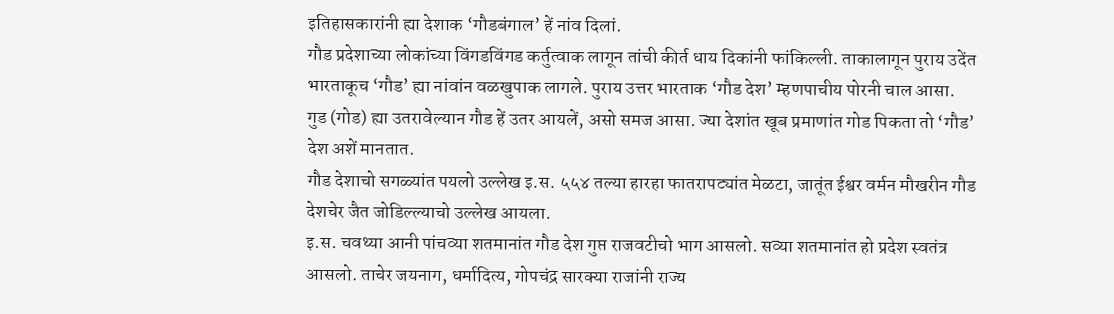इतिहासकारांनी ह्या देशाक ‘गौडबंगाल’ हें नांव दिलां.
गौड प्रदेशाच्या लोकांच्या विंगडविंगड कर्तुत्वाक लागून तांची कीर्त धाय दिकांनी फांकिल्ली. ताकालागून पुराय उदेंत भारताकूच ‘गौड’ ह्या नांवांन वळखुपाक लागले. पुराय उत्तर भारताक ‘गौड देश’ म्हणपाचीय पोरनी चाल आसा.
गुड (गोड) ह्या उतरावेल्यान गौड हें उतर आयलें, असो समज आसा. ज्या देशांत खूब प्रमाणांत गोड पिकता तो ‘गौड’ देश अशें मानतात.
गौड देशाचो सगळ्यांत पयलो उल्लेख इ.स. ५५४ तल्या हारहा फातरापट्यांत मेळटा, जातूंत ईश्वर वर्मन मौखरीन गौड देशचेर जैत जोडिल्ल्याचो उल्लेख आयला.
इ.स. चवथ्या आनी पांचव्या शतमानांत गौड देश गुप्त राजवटीचो भाग आसलो. सव्या शतमानांत हो प्रदेश स्वतंत्र आसलो. ताचेर जयनाग, धर्मादित्य, गोपचंद्र सारक्या राजांनी राज्य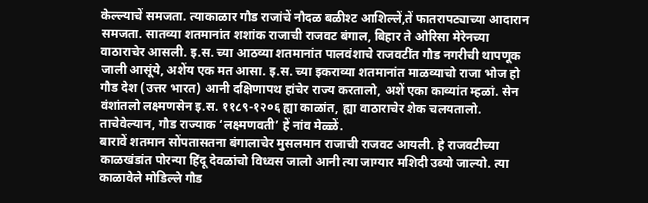केल्ल्याचें समजता. त्याकाळार गौड राजांचें नौदळ बळीश्ट आशिल्लें,तें फातरापट्याच्या आदारान समजता. सातव्या शतमानांत शशांक राजाची राजवट बंगाल, बिहार ते ओरिसा मेरेनच्या वाठाराचेर आसली. इ.स. च्या आठव्या शतमानांत पालवंशाचे राजवटींत गौड नगरीची थापणूक जाली आसूंये, अशेंय एक मत आसा. इ.स. च्या इकराव्या शतमानांत माळव्याचो राजा भोज हो गौड देश (उत्तर भारत) आनी दक्षिणापथ हांचेर राज्य करतालो, अशें एका काव्यांत म्हळां. सेन वंशांतलो लक्ष्मणसेन इ.स. ११८९-१२०६ ह्या काळांत, ह्या वाठाराचेर शेक चलयतालो. ताचेवेल्यान, गौड राज्याक ‘लक्ष्मणवती’ हें नांव मेळ्ळें.
बारावें शतमान सोंपतासतना बंगालाचेर मुसलमान राजाची राजवट आयली. हे राजवटीच्या काळखंडांत पोरन्या हिंदू देवळांचो विध्वस जालो आनी त्या जाग्यार मशिदी उब्यो जाल्यो. त्या काळावेले मोडिल्ले गौड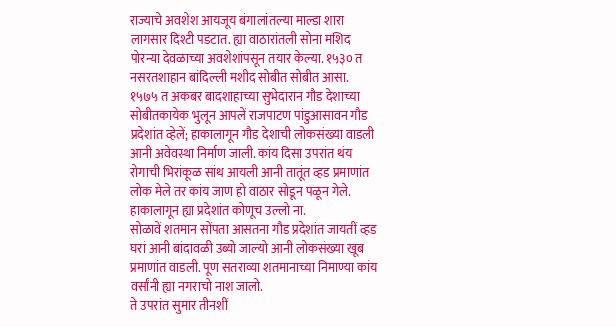राज्याचे अवशेश आयजूय बंगालांतल्या माल्डा शारा लागसार दिश्टी पडटात. ह्या वाठारांतली सोना मशिद पोरन्या देवळाच्या अवशेशांपसून तयार केल्या. १५३० त नसरतशाहान बांदिल्ली मशीद सोबीत सोबीत आसा.
१५७५ त अकबर बादशाहाच्या सुभेदारान गौड देशाच्या सोबीतकायेक भुलून आपलें राजपाटण पांडुआसावन गौड प्रदेशांत व्हेलें; हाकालागून गौड देशाची लोकसंख्या वाडली आनी अवेवस्था निर्माण जाली. कांय दिसा उपरांत थंय रोगाची भिरांकूळ सांथ आयली आनी तातूंत व्हड प्रमाणांत लोक मेले तर कांय जाण हो वाठार सोडून पळून गेले. हाकालागून ह्या प्रदेशांत कोणूच उल्लो ना.
सोळावें शतमान सोंपता आसतना गौड प्रदेशांत जायतीं व्हड घरां आनी बांदावळी उब्यो जाल्यो आनी लोकसंख्या खूब प्रमाणांत वाडली. पूण सतराव्या शतमानाच्या निमाण्या कांय वर्सांनी ह्या नगराचो नाश जालो.
ते उपरांत सुमार तीनशीं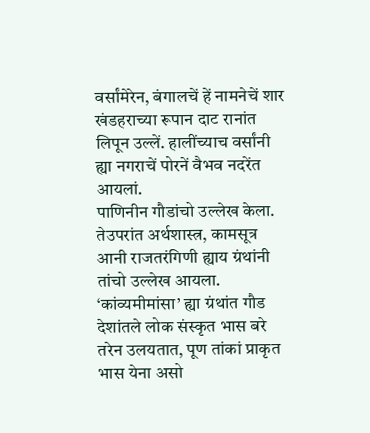वर्सांमेरेन, बंगालचें हें नामनेचें शार खंडहराच्या रूपान दाट रानांत लिपून उल्लें. हालींच्याच वर्सांनी ह्या नगराचें पोरनें वैभव नदरेंत आयलां.
पाणिनीन गौडांचो उल्लेख केला. तेउपरांत अर्थशास्त्र, कामसूत्र आनी राजतरंगिणी ह्याय ग्रंथांनी तांचो उल्लेख आयला. ‘कांव्यमीमांसा’ ह्या ग्रंथांत गौड देशांतले लोक संस्कृत भास बरे तरेन उलयतात, पूण तांकां प्राकृत भास येना असो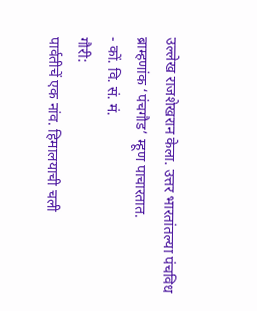उल्लेख राजशेखरान केला. उत्तर भारतांतल्या पंचविध ब्राम्हणांक ‘पंचगौड’ म्हूण पाचारतात.
- कों. वि. सं. मं.
गौरी:
पार्वतीचें एक नांव. हिमालयाची चली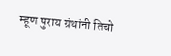म्हूण पुराय ग्रंथांनी तिचो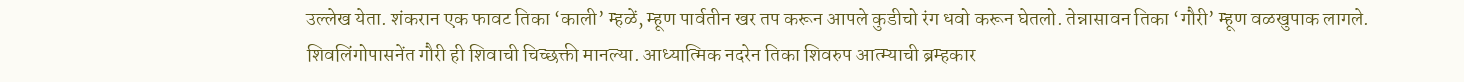उल्लेख येता. शंकरान एक फावट तिका ‘काली’ म्हळें, म्हूण पार्वतीन खर तप करून आपले कुडीचो रंग धवो करून घेतलो. तेन्नासावन तिका ‘गौरी’ म्हूण वळखुपाक लागले.
शिवलिंगोपासनेंत गौरी ही शिवाची चिच्छक्ती मानल्या. आध्यात्मिक नदरेन तिका शिवरुप आत्म्याची ब्रम्हकार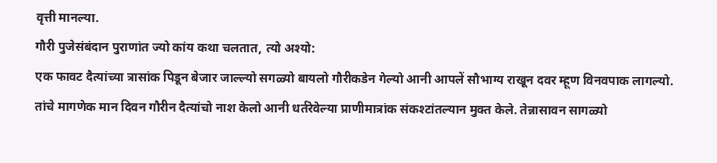वृत्ती मानल्या.
गौरी पुजेसंबंदान पुराणांत ज्यो कांय कथा चलतात, त्यो अश्यो:
एक फावट दैत्यांच्या त्रासांक पिडून बेजार जाल्ल्यो सगळ्यो बायलो गौरीकडेन गेल्यो आनी आपलें सौभाग्य राखून दवर म्हूण विनवपाक लागल्यो. तांचे मागणेक मान दिवन गौरीन दैत्यांचो नाश केलो आनी धर्तरेवेल्या प्राणीमात्रांक संकश्टांतल्यान मुक्त केले. तेन्नासावन सागळ्यो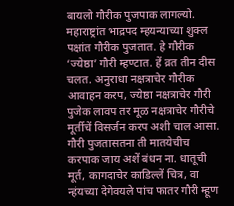बायलो गौरीक पुजपाक लागल्यो.
महाराष्ट्रांत भाद्रपद म्हयन्याच्या शुक्ल पक्षांत गौरीक पुजतात. हे गौरीक ‘ज्येष्ठा’ गौरी म्हण्टात. हें व्रत तीन दीस चलत. अनुराधा नक्षत्राचेर गौरीक आवाहन करप, ज्येष्ठा नक्षत्राचेर गौरी पुजेक लावप तर मूळ नक्षत्राचेर गौरीचे मूर्तीचें विसर्जन करप अशी चाल आसा. गौरी पुजतासतना ती मातयेचीच करपाक जाय अशें बंधन ना. धातूची मूर्त, कागदाचेर काडिल्लें चित्र, वा न्हंयच्या देगेवयले पांच फातर गौरी म्हूण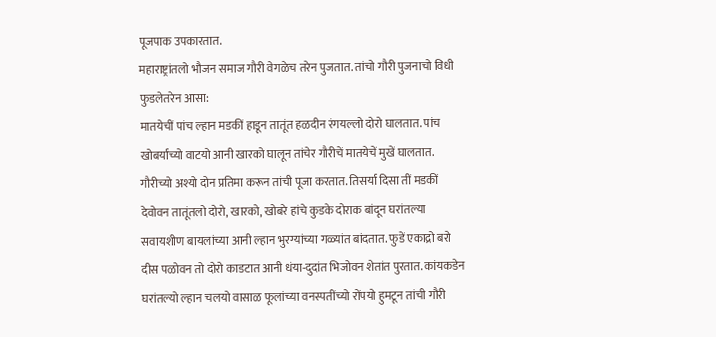पूजपाक उपकारतात.
महाराष्ट्रांतलो भौजन समाज गौरी वेगळेच तरेन पुजतात. तांचो गौरी पुजनाचो विधी फुडलेतरेन आसा:
मातयेचीं पांच ल्हान मडकीं हाडून तातूंत हळदीन रंगयल्लो दोरो घालतात. पांच खोबर्यांच्यो वाटयो आनी खारको घालून तांचेर गौरीचें मातयेचें मुखें घालतात. गौरीच्यो अश्यो दोन प्रतिमा करून तांची पूजा करतात. तिसर्या दिसा तीं मडकीं देवोवन तातूंतलो दोरो, खारको, खोबरे हांचे कुडके दोराक बांदून घरांतल्या सवायशीण बायलांच्या आनी ल्हान भुरग्यांच्या गळ्यांत बांदतात. फुडें एकाद्रो बरो दीस पळोवन तो दोरो काडटात आनी धंया-दुदांत भिजोवन शेतांत पुरतात. कांयकडेन घरांतल्यो ल्हान चलयो वासाळ फूलांच्या वनस्पतींच्यो रोंपयो हुमटून तांची गौरी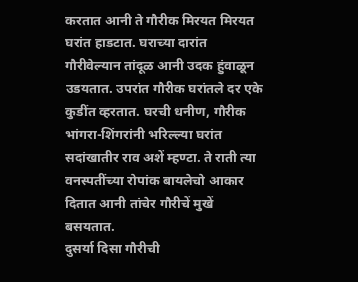करतात आनी ते गौरीक मिरयत मिरयत घरांत हाडटात. घराच्या दारांत गौरीवेल्यान तांदूळ आनी उदक हुंवाळून उडयतात. उपरांत गौरीक घरांतले दर एके कुडींत व्हरतात. घरची धनीण, गौरीक भांगरा-शिंगरांनी भरिल्ल्या घरांत सदांखातीर राव अशें म्हण्टा. ते राती त्या वनस्पतींच्या रोपांक बायलेचो आकार दितात आनी तांचेर गौरीचें मुखें बसयतात.
दुसर्या दिसा गौरीची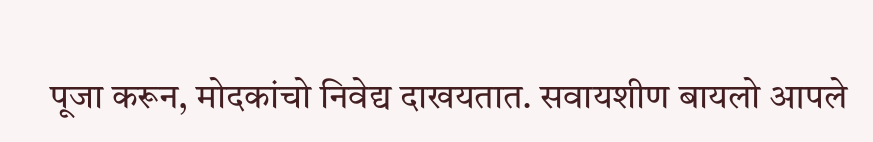पूजा करून, मोदकांचो निवेद्य दाखयतात. सवायशीण बायलो आपले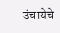उंचायेचे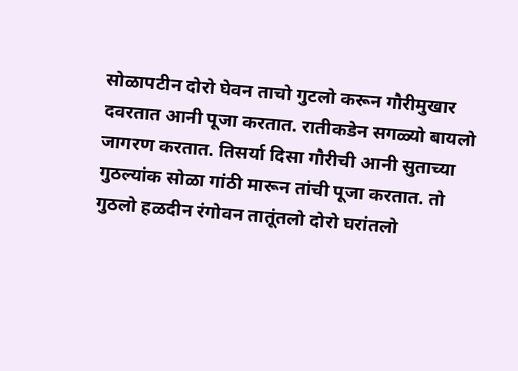सोळापटीन दोरो घेवन ताचो गुटलो करून गौरीमुखार दवरतात आनी पूजा करतात. रातीकडेन सगळ्यो बायलो जागरण करतात. तिसर्या दिसा गौरीची आनी सुताच्या गुठल्यांक सोळा गांठी मारून तांची पूजा करतात. तो गुठलो हळदीन रंगोवन तातूंतलो दोरो घरांतलो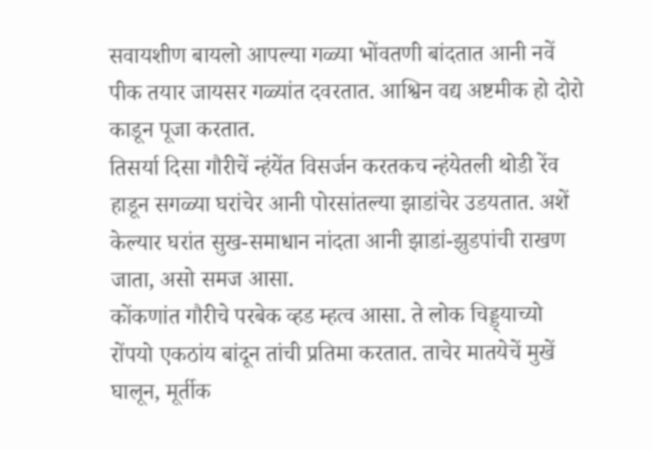सवायशीण बायलो आपल्या गळ्या भोंवतणी बांदतात आनी नवें पीक तयार जायसर गळ्यांत दवरतात. आश्विन वद्य अष्टमीक हो दोरो काडून पूजा करतात.
तिसर्या दिसा गौरीचें न्हंयेंत विसर्जन करतकच न्हंयेतली थोडी रेंव हाडून सगळ्या घरांचेर आनी पोरसांतल्या झाडांचेर उडयतात. अशें केल्यार घरांत सुख-समाधान नांदता आनी झाडां-झुडपांची राखण जाता, असो समज आसा.
कोंकणांत गौरीचे परबेक व्हड म्हत्व आसा. ते लोक चिड्ड्याच्यो रोंपयो एकठांय बांदून तांची प्रतिमा करतात. ताचेर मातयेचें मुखें घालून, मूर्तीक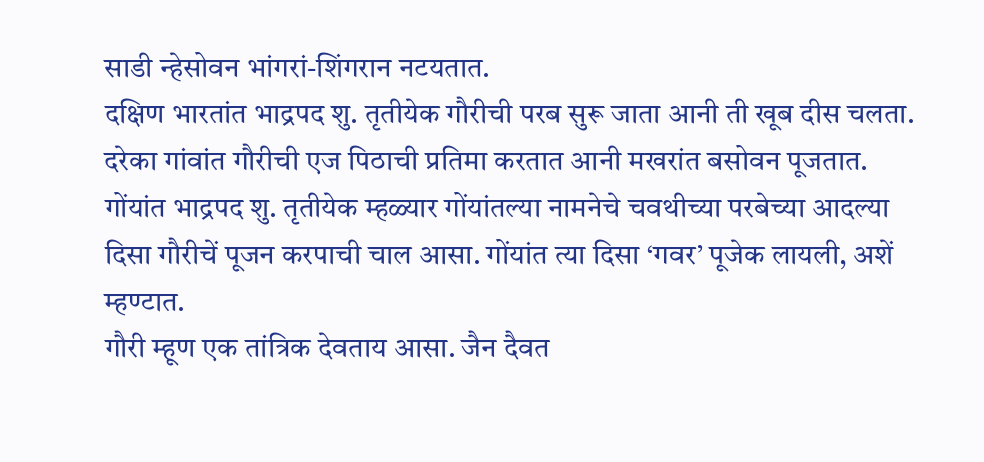साडी न्हेसोवन भांगरां-शिंगरान नटयतात.
दक्षिण भारतांत भाद्रपद शु. तृतीयेक गौरीची परब सुरू जाता आनी ती खूब दीस चलता. दरेका गांवांत गौरीची एज पिठाची प्रतिमा करतात आनी मखरांत बसोवन पूजतात.
गोंयांत भाद्रपद शु. तृतीयेक म्हळ्यार गोंयांतल्या नामनेचे चवथीच्या परबेच्या आदल्या दिसा गौरीचें पूजन करपाची चाल आसा. गोंयांत त्या दिसा ‘गवर’ पूजेक लायली, अशें म्हण्टात.
गौरी म्हूण एक तांत्रिक देवताय आसा. जैन दैवत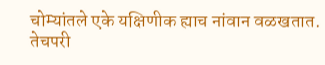चोम्यांतले एके यक्षिणीक ह्याच नांवान वळखतात. तेचपरी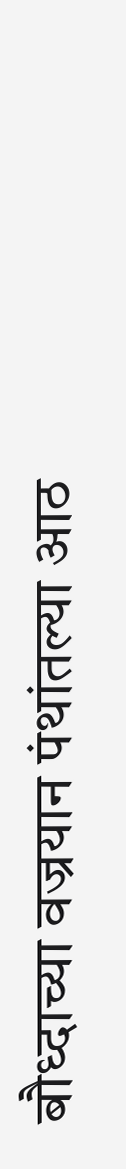बौध्दाच्या वज्रयान पंथांतल्या आठ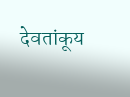देवतांकूय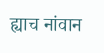ह्याच नांवान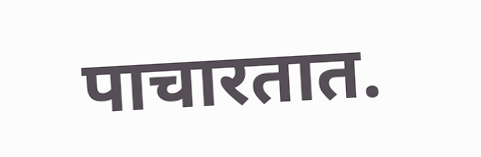पाचारतात.